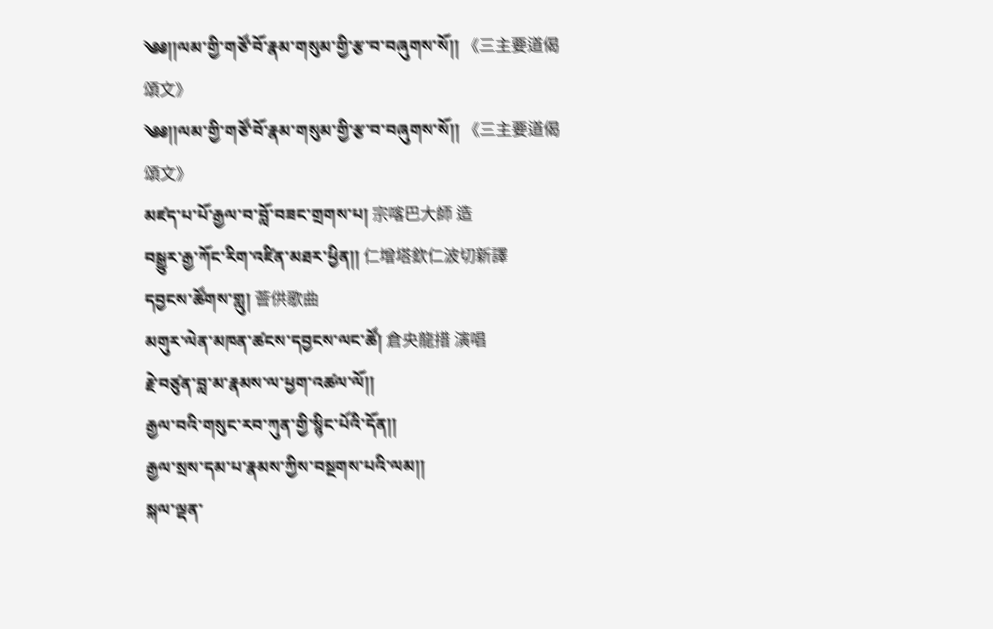༄༅།།ལམ་གྱི་གཙོ་བོ་རྣམ་གསུམ་གྱི་རྩ་བ་བཞུགས་སོ།། 《三主要道偈頌文》
༄༅།།ལམ་གྱི་གཙོ་བོ་རྣམ་གསུམ་གྱི་རྩ་བ་བཞུགས་སོ།། 《三主要道偈頌文》
མཛད་པ་པོ་རྒྱལ་བ་བློ་བཟང་གྲགས་པ། 宗喀巴大師 造
བསྒྱུར་རྒྱ་ཀོང་རིག་འཛིན་མཐར་ཕྱིན།། 仁增塔欽仁波切新譯
དབྱངས་ཚོགས་གླུ། 薈供歌曲
མགུར་ལེན་མཁན་ཚངས་དབྱངས་ལང་ཚོ། 倉央龍措 演唱
རྗེ་བཙུན་བླ་མ་རྣམས་ལ་ཕྱག་འཚལ་ལོ།།
རྒྱལ་བའི་གསུང་རབ་ཀུན་གྱི་སྙིང་པོའི་དོན།།
རྒྱལ་སྲས་དམ་པ་རྣམས་ཀྱིས་བསྔགས་པའི་ལམ།།
སྐལ་ལྡན་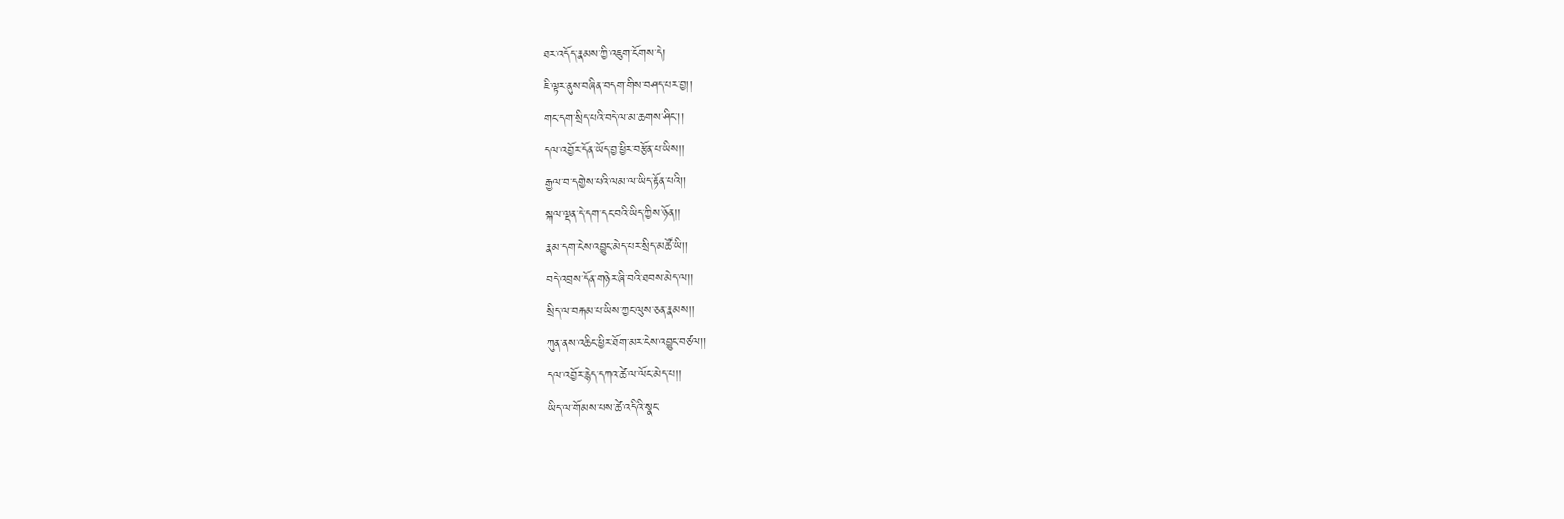ཐར་འདོད་རྣམས་ཀྱི་འཇུག་ངོགས་དེ།
ཇི་ལྟར་ནུས་བཞིན་བདག་གིས་བཤད་པར་བྱ།།
གང་དག་སྲིད་པའི་བདེ་ལ་མ་ཆགས་ཤིང་།།
དལ་འབྱོར་དོན་ཡོད་བྱ་ཕྱིར་བརྩོན་པ་ཡིས།།
རྒྱལ་བ་དགྱེས་པའི་ལམ་ལ་ཡིད་རྟོན་པའི།།
སྐལ་ལྡན་དེ་དག་དང་བའི་ཡིད་ཀྱིས་ཉོན།།
རྣམ་དག་ངེས་འབྱུང་མེད་པར་སྲིད་མཚོ་ཡི།།
བདེ་འབྲས་དོན་གཉེར་ཞི་བའི་ཐབས་མེད་ལ།།
སྲིད་ལ་བརྐམ་པ་ཡིས་ཀྱང་ལུས་ཅན་རྣམས།།
ཀུན་ནས་འཆིང་ཕྱིར་ཐོག་མར་ངེས་འབྱུང་བཙལ།།
དལ་འབྱོར་རྙེད་དཀའ་ཚེ་ལ་ལོང་མེད་པ།།
ཡིད་ལ་གོམས་པས་ཚེ་འདིའི་སྣང་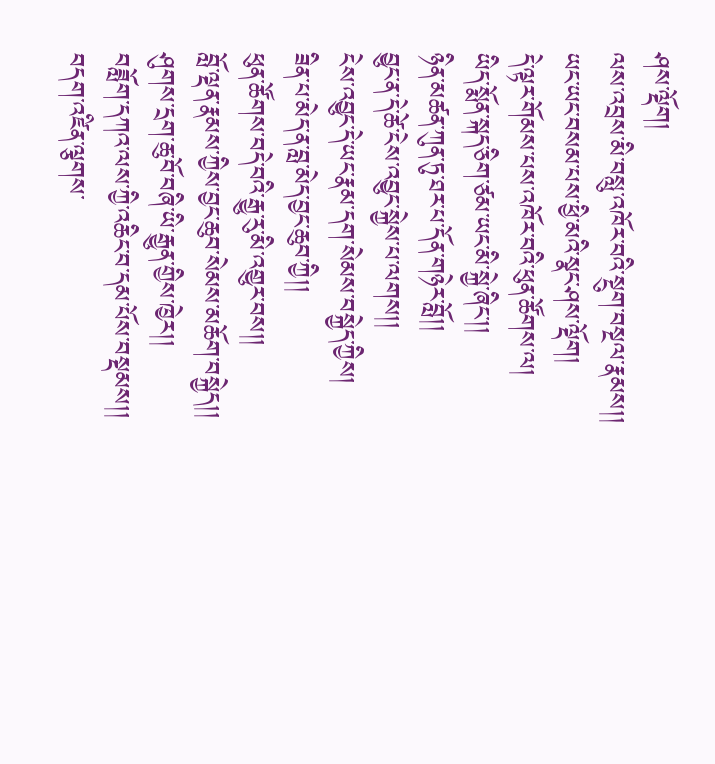ཤས་ལྡོག།
ལས་འབྲས་མི་བསླུ་འཁོར་བའི་སྔུག་བསྔལ་རྣམས།།
ཡང་ཡང་བསམ་པས་ཕྱི་མའི་སྣང་ཤས་ལྡོག།
དེ་ལྟར་གོམས་པས་འཁོར་བའི་ཕུན་ཚོགས་ལ།
ཡིད་སྨོན་སྐད་ཅིག་ཙམ་ཡང་མི་སྐྱེ་ཞིང་།།
ཉིན་མཚན་ཀུན་ཏུ་ཐར་པ་དོན་གཉེར་བློ།།
བྱུང་ན་དེ་ཚེ་ངེས་འབྱུང་སྐྱེས་པ་ལགས།།
ངེས་འབྱུང་དེ་ཡང་རྣམ་དག་སེམས་བསྐྱེད་ཀྱིས།
ཟིན་པ་མེད་ན་བླ་མེད་བྱང་ཆུབ་ཀྱི།།
ཕུན་ཚོགས་བདེ་བའི་རྒྱུ་རུ་མི་འགྱུར་བས།།
བློ་ལྡན་རྣམས་ཀྱིས་བྱང་ཆུབ་སེམས་མཆོག་བསྐྱེད།།
ཤུགས་དྲག་ཆུ་བོ་བཞི་ཡི་རྒྱུན་གྱིས་ཁྱེར།།
བཟློག་དཀའ་ལས་ཀྱི་འཆིང་བ་དམ་པོས་བསྡམས།།
བདག་འཛིན་ལྕགས་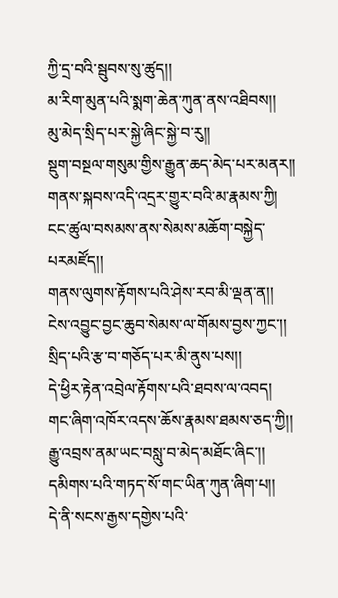ཀྱི་དྲ་བའི་སྦུབས་སུ་ཚུད།།
མ་རིག་མུན་པའི་སྨག་ཆེན་ཀུན་ནས་འཐིབས།།
མུ་མེད་སྲིད་པར་སྐྱེ་ཞིང་སྐྱེ་བ་རུ།།
སྡུག་བསྔལ་གསུམ་གྱིས་རྒྱུན་ཆད་མེད་པར་མནར།།
གནས་སྐབས་འདི་འདྲར་གྱུར་བའི་མ་རྣམས་ཀྱི།
ངང་ཚུལ་བསམས་ནས་སེམས་མཆོག་བསྐྱེད་པརམཛོད།།
གནས་ལུགས་རྟོགས་པའི་ཤེས་རབ་མི་ལྡན་ན།།
ངེས་འབྱུང་བྱང་ཆུབ་སེམས་ལ་གོམས་བྱས་ཀྱང་།།
སྲིད་པའི་རྩ་བ་གཅོད་པར་མི་ནུས་པས།།
དེ་ཕྱིར་རྟེན་འབྲེལ་རྟོགས་པའི་ཐབས་ལ་འབད།
གང་ཞིག་འཁོར་འདས་ཆོས་རྣམས་ཐམས་ཅད་ཀྱི།།
རྒྱུ་འབྲས་ནམ་ཡང་བསླུ་བ་མེད་མཐོང་ཞིང་།།
དམིགས་པའི་གཏད་སོ་གང་ཡིན་ཀུན་ཞིག་པ།།
དེ་ནི་སངས་རྒྱས་དགྱེས་པའི་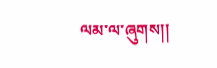ལམ་ལ་ཞུགས།།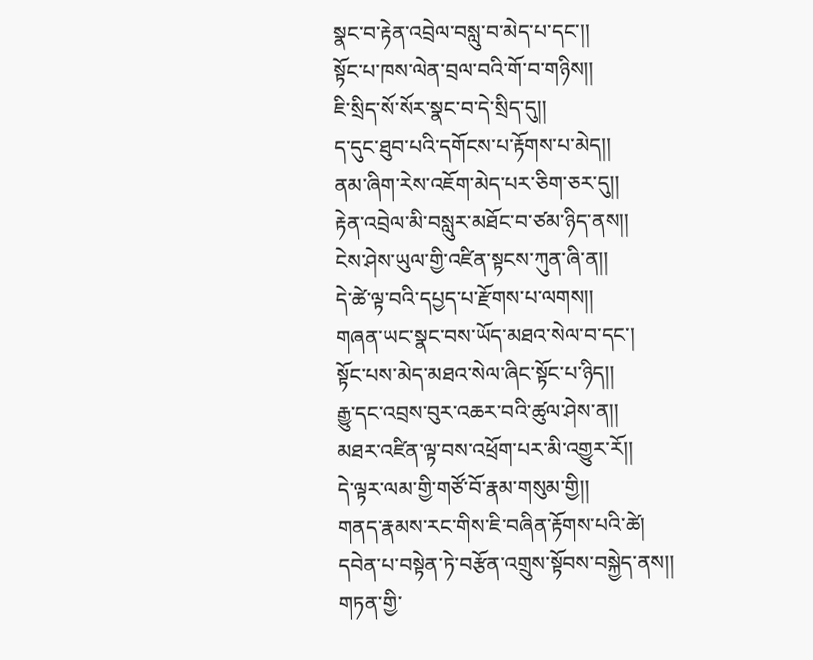སྣང་བ་རྟེན་འབྲེལ་བསླུ་བ་མེད་པ་དང་།།
སྟོང་པ་ཁས་ལེན་བྲལ་བའི་གོ་བ་གཉིས།།
ཇི་སྲིད་སོ་སོར་སྣང་བ་དེ་སྲིད་དུ།།
ད་དུང་ཐུབ་པའི་དགོངས་པ་རྟོགས་པ་མེད།།
ནམ་ཞིག་རེས་འཇོག་མེད་པར་ཅིག་ཅར་དུ།།
རྟེན་འབྲེལ་མི་བསླུར་མཐོང་བ་ཙམ་ཉིད་ནས།།
ངེས་ཤེས་ཡུལ་གྱི་འཛིན་སྟངས་ཀུན་ཞི་ན།།
དེ་ཚེ་ལྟ་བའི་དཔྱད་པ་རྫོགས་པ་ལགས།།
གཞན་ཡང་སྣང་བས་ཡོད་མཐའ་སེལ་བ་དང་།
སྟོང་པས་མེད་མཐའ་སེལ་ཞིང་སྟོང་པ་ཉིད།།
རྒྱུ་དང་འབྲས་བུར་འཆར་བའི་ཚུལ་ཤེས་ན།།
མཐར་འཛིན་ལྟ་བས་འཕྲོག་པར་མི་འགྱུར་རོ།།
དེ་ལྟར་ལམ་གྱི་གཙོ་བོ་རྣམ་གསུམ་གྱི།།
གནད་རྣམས་རང་གིས་ཇི་བཞིན་རྟོགས་པའི་ཚེ།
དབེན་པ་བསྟེན་ཏེ་བརྩོན་འགྲུས་སྟོབས་བསྐྱེད་ནས།།
གཏན་གྱི་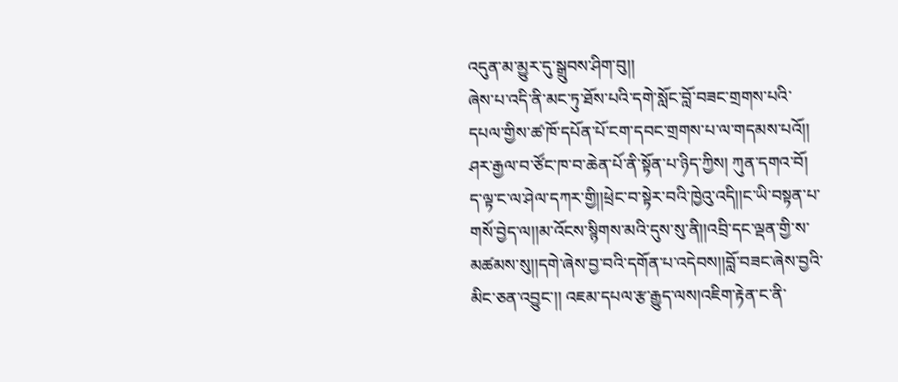འདུན་མ་མྱུར་དུ་སྒྲུབས་ཤིག་བུ།།
ཞེས་པ་འདི་ནི་མང་ཏུ་ཐོས་པའི་དགེ་སློང་བློ་བཟང་གྲགས་པའི་དཔལ་གྱིས་ཚ་ཁོ་དཔོན་པོ་ངག་དབང་གྲགས་པ་ལ་གདམས་པའོ།།
ཤར་རྒྱལ་བ་ཙོང་ཁ་བ་ཆེན་པོ་ནི་སྟོན་པ་ཉིད་ཀྱིས། ཀུན་དགའ་བོ། ད་ལྟ་ང་ལ་ཤེལ་དཀར་གྱི།།ཕྲེང་བ་སྟེར་བའི་ཁྱེའུ་འདི།།ང་ཡི་བསྟན་པ་གསོ་བྱེད་ལ།།མ་འོངས་སྙིགས་མའི་དུས་སུ་ནི།།འབྲི་དང་ལྡན་གྱི་ས་མཚམས་སུ།།དགེ་ཞེས་བྱ་བའི་དགོན་པ་འདེབས།།བློ་བཟང་ཞེས་བྱའི་མིང་ཅན་འབྱུང་།། འཇམ་དཔལ་རྩ་རྒྱུད་ལས།འཇིག་རྟེན་ང་ནི་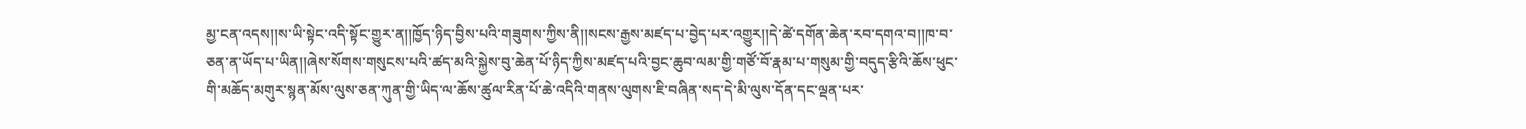མྱ་ངན་འདས།།ས་ཡི་སྟེང་འདི་སྟོང་གྱུར་ན།།ཁྱོད་ཉིད་བྱིས་པའི་གཟུགས་ཀྱིས་ནི།།སངས་རྒྱས་མཛད་པ་བྱེད་པར་འགྱུར།།དེ་ཚེ་དགོན་ཆེན་རབ་དགའ་བ།།ཁ་བ་ཅན་ན་ཡོད་པ་ཡིན།།ཞེས་སོགས་གསུངས་པའི་ཚད་མའི་སྐྱེས་བུ་ཆེན་པོ་ཉིད་ཀྱིས་མཛད་པའི་བྱང་ཆུབ་ལམ་གྱི་གཙོ་བོ་རྣམ་པ་གསུམ་གྱི་བདུད་རྩིའི་ཆོས་ཕུང་གི་མཆོད་མགུར་སྙན་མོས་ལུས་ཅན་ཀུན་གྱི་ཡིད་ལ་ཆོས་ཚུལ་རིན་པོ་ཆེ་འདིའི་གནས་ལུགས་ཇི་བཞིན་སད་དེ་མི་ལུས་དོན་དང་ལྡན་པར་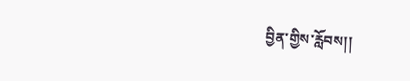བྱིན་གྱིས་རློབས།།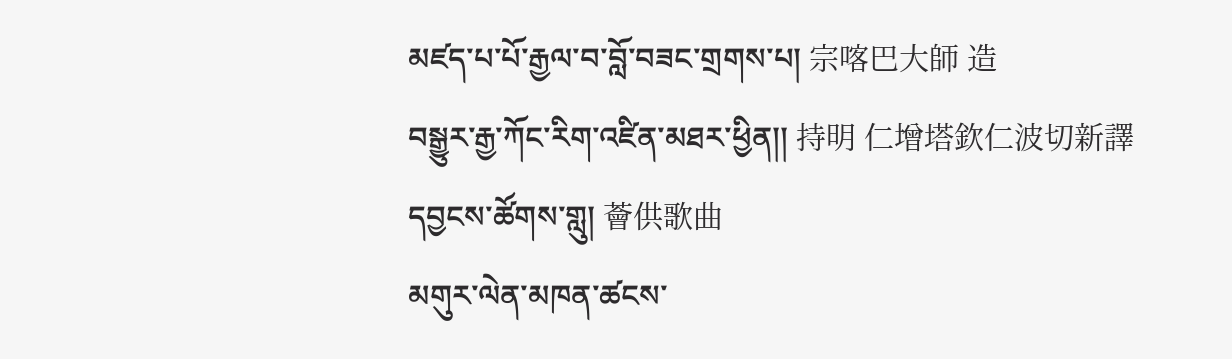མཛད་པ་པོ་རྒྱལ་བ་བློ་བཟང་གྲགས་པ། 宗喀巴大師 造
བསྒྱུར་རྒྱ་ཀོང་རིག་འཛིན་མཐར་ཕྱིན།། 持明 仁增塔欽仁波切新譯
དབྱངས་ཚོགས་གླུ། 薈供歌曲
མགུར་ལེན་མཁན་ཚངས་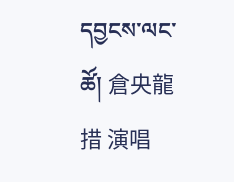དབྱངས་ལང་ཚོ། 倉央龍措 演唱